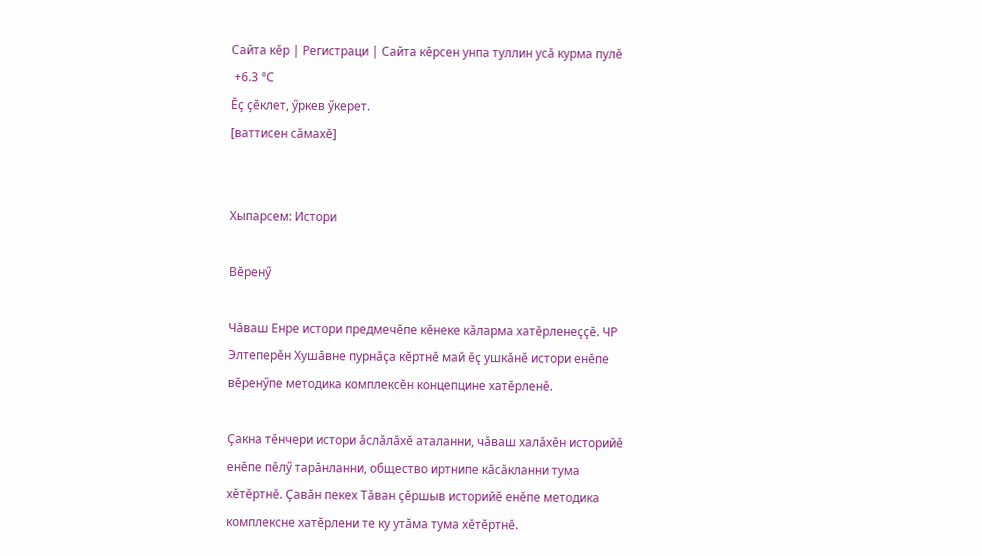Сайта кӗр | Регистраци | Сайта кӗрсен унпа туллин усӑ курма пулӗ
 +6.3 °C
Ӗҫ ҫӗклет, ӳркев ӳкерет.
[ваттисен сӑмахӗ]


Хыпарсем: Истори

Вӗренӳ

Чӑваш Енре истори предмечӗпе кӗнеке кӑларма хатӗрленеҫҫӗ. ЧР Элтеперӗн Хушӑвне пурнӑҫа кӗртнӗ май ӗҫ ушкӑнӗ истори енӗпе вӗренӳпе методика комплексӗн концепцине хатӗрленӗ.

Ҫакна тӗнчери истори ӑслӑлӑхӗ аталанни, чӑваш халӑхӗн историйӗ енӗпе пӗлӳ тарӑнланни, общество иртнипе кӑсӑкланни тума хӗтӗртнӗ. Ҫавӑн пекех Тӑван ҫӗршыв историйӗ енӗпе методика комплексне хатӗрлени те ку утӑма тума хӗтӗртнӗ.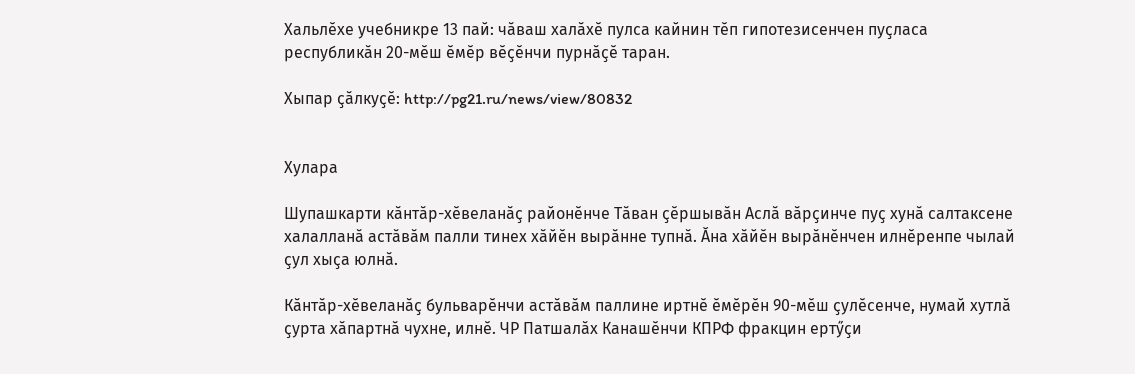Хальлӗхе учебникре 13 пай: чӑваш халӑхӗ пулса кайнин тӗп гипотезисенчен пуҫласа республикӑн 20-мӗш ӗмӗр вӗҫӗнчи пурнӑҫӗ таран.

Хыпар ҫӑлкуҫӗ: http://pg21.ru/news/view/80832


Хулара

Шупашкарти кӑнтӑр-хӗвеланӑҫ районӗнче Тӑван ҫӗршывӑн Аслӑ вӑрҫинче пуҫ хунӑ салтаксене халалланӑ астӑвӑм палли тинех хӑйӗн вырӑнне тупнӑ. Ӑна хӑйӗн вырӑнӗнчен илнӗренпе чылай ҫул хыҫа юлнӑ.

Кӑнтӑр-хӗвеланӑҫ бульварӗнчи астӑвӑм паллине иртнӗ ӗмӗрӗн 90-мӗш ҫулӗсенче, нумай хутлӑ ҫурта хӑпартнӑ чухне, илнӗ. ЧР Патшалӑх Канашӗнчи КПРФ фракцин ертӳҫи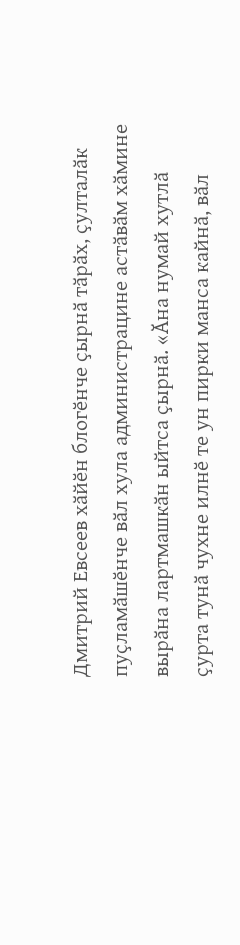Дмитрий Евсеев хӑйӗн блогӗнче ҫырнӑ тӑрӑх, ҫулталӑк пуҫламӑшӗнче вӑл хула администрацине астӑвӑм хӑмине вырӑна лартмашкӑн ыйтса ҫырнӑ. «Ӑна нумай хутлӑ ҫурта тунӑ чухне илнӗ те ун пирки манса кайнӑ, вӑл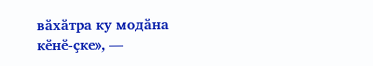вӑхӑтра ку модӑна кӗнӗ-ҫке», —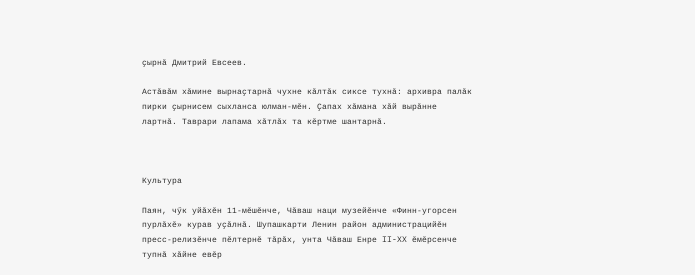ҫырнӑ Дмитрий Евсеев.

Астӑвӑм хӑмине вырнаҫтарнӑ чухне кӑлтӑк сиксе тухнӑ: архивра палӑк пирки ҫырнисем сыхланса юлман-мӗн. Ҫапах хӑмана хӑй вырӑнне лартнӑ. Таврари лапама хӑтлӑх та кӗртме шантарнӑ.



Культура

Паян, чӳк уйӑхӗн 11-мӗшӗнче, Чӑваш наци музейӗнче «Финн-угорсен пурлӑхӗ» курав уҫӑлнӑ. Шупашкарти Ленин район администрацийӗн пресс-релизӗнче пӗлтернӗ тӑрӑх, унта Чӑваш Енре II-XX ӗмӗрсенче тупнӑ хӑйне евӗр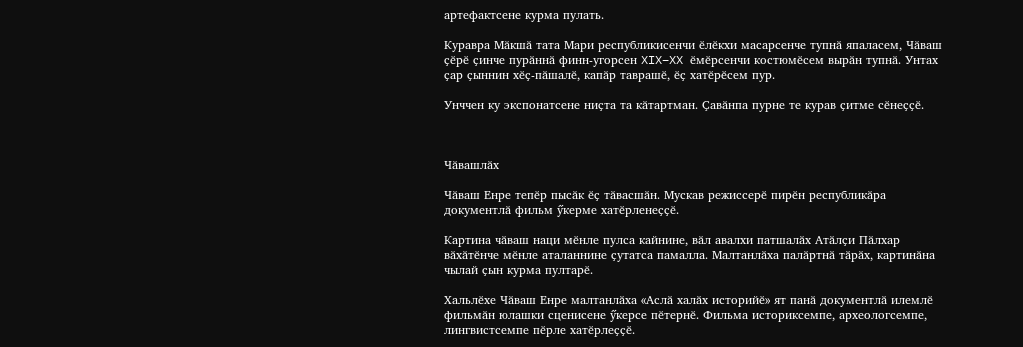артефактсене курма пулать.

Куравра Мӑкшӑ тата Мари республикисенчи ӗлӗкхи масарсенче тупнӑ япаласем, Чӑваш ҫӗрӗ ҫинче пурӑннӑ финн-угорсен XIX–XX ӗмӗрсенчи костюмӗсем вырӑн тупнӑ. Унтах ҫар ҫыннин хӗҫ-пӑшалӗ, капӑр таврашӗ, ӗҫ хатӗрӗсем пур.

Унччен ку экспонатсене ниҫта та кӑтартман. Ҫавӑнпа пурне те курав ҫитме сӗнеҫҫӗ.



Чӑвашлӑх

Чӑваш Енре тепӗр пысӑк ӗҫ тӑвасшӑн. Мускав режиссерӗ пирӗн республикӑра документлӑ фильм ӳкерме хатӗрленеҫҫӗ.

Картина чӑваш наци мӗнле пулса кайнине, вӑл авалхи патшалӑх Атӑлҫи Пӑлхар вӑхӑтӗнче мӗнле аталаннине ҫутатса памалла. Малтанлӑха палӑртнӑ тӑрӑх, картинӑна чылай ҫын курма пултарӗ.

Хальлӗхе Чӑваш Енре малтанлӑха «Аслӑ халӑх историйӗ» ят панӑ документлӑ илемлӗ фильмӑн юлашки сценисене ӳкерсе пӗтернӗ. Фильма историксемпе, археологсемпе, лингвистсемпе пӗрле хатӗрлеҫҫӗ.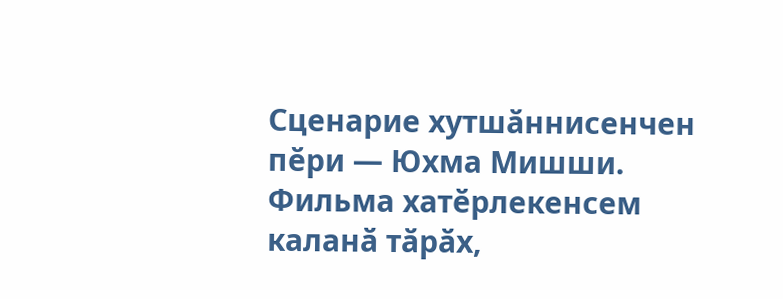Сценарие хутшӑннисенчен пӗри — Юхма Мишши. Фильма хатӗрлекенсем каланӑ тӑрӑх,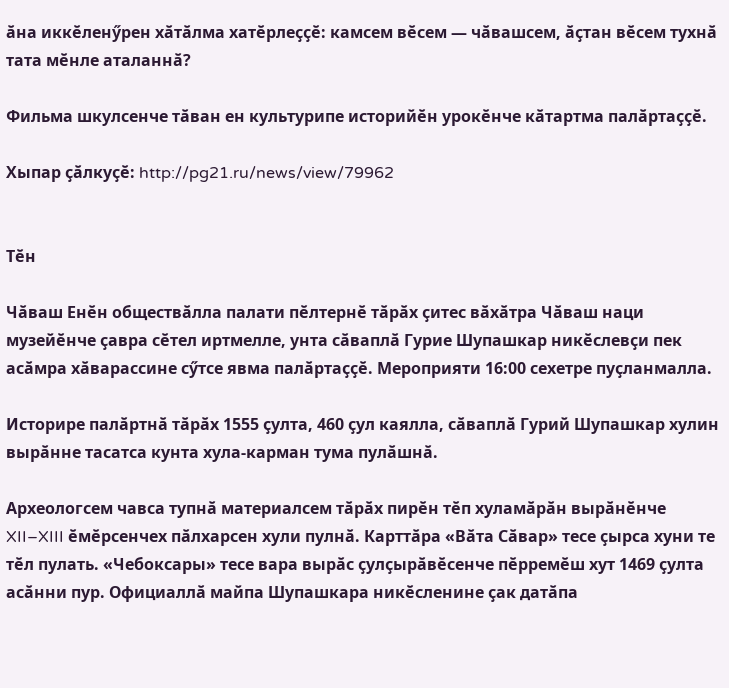ӑна иккӗленӳрен хӑтӑлма хатӗрлеҫҫӗ: камсем вӗсем — чӑвашсем, ӑҫтан вӗсем тухнӑ тата мӗнле аталаннӑ?

Фильма шкулсенче тӑван ен культурипе историйӗн урокӗнче кӑтартма палӑртаҫҫӗ.

Хыпар ҫӑлкуҫӗ: http://pg21.ru/news/view/79962


Тӗн

Чӑваш Енӗн обществӑлла палати пӗлтернӗ тӑрӑх ҫитес вӑхӑтра Чӑваш наци музейӗнче ҫавра сӗтел иртмелле, унта сӑваплӑ Гурие Шупашкар никӗслевҫи пек асӑмра хӑварассине сӳтсе явма палӑртаҫҫӗ. Мероприяти 16:00 сехетре пуҫланмалла.

Историре палӑртнӑ тӑрӑх 1555 ҫулта, 460 ҫул каялла, сӑваплӑ Гурий Шупашкар хулин вырӑнне тасатса кунта хула-карман тума пулӑшнӑ.

Археологсем чавса тупнӑ материалсем тӑрӑх пирӗн тӗп хуламӑрӑн вырӑнӗнче XII–XIII ӗмӗрсенчех пӑлхарсен хули пулнӑ. Карттӑра «Вӑта Сӑвар» тесе ҫырса хуни те тӗл пулать. «Чебоксары» тесе вара вырӑс ҫулҫырӑвӗсенче пӗрремӗш хут 1469 ҫулта асӑнни пур. Официаллӑ майпа Шупашкара никӗсленине ҫак датӑпа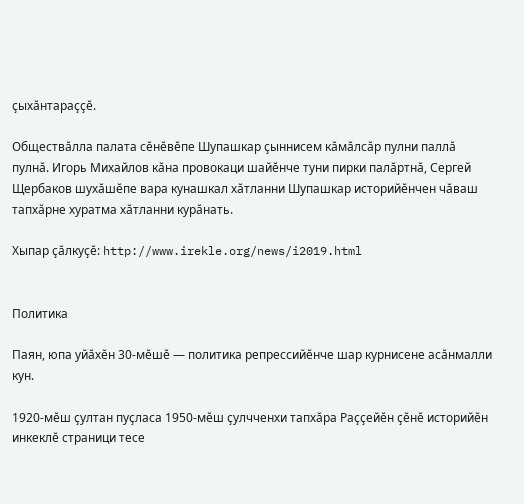ҫыхӑнтараҫҫӗ.

Обществӑлла палата сӗнӗвӗпе Шупашкар ҫыннисем кӑмӑлсӑр пулни паллӑ пулнӑ. Игорь Михайлов кӑна провокаци шайӗнче туни пирки палӑртнӑ, Сергей Щербаков шухӑшӗпе вара кунашкал хӑтланни Шупашкар историйӗнчен чӑваш тапхӑрне хуратма хӑтланни курӑнать.

Хыпар ҫӑлкуҫӗ: http://www.irekle.org/news/i2019.html


Политика

Паян, юпа уйӑхӗн 30-мӗшӗ — политика репрессийӗнче шар курнисене асӑнмалли кун.

1920-мӗш ҫултан пуҫласа 1950-мӗш ҫулчченхи тапхӑра Раҫҫейӗн ҫӗнӗ историйӗн инкеклӗ страници тесе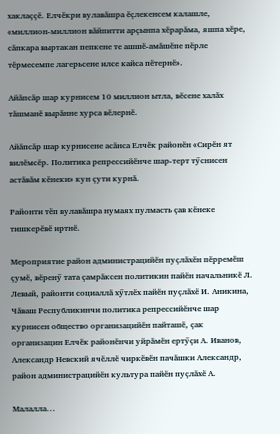хаклаҫҫӗ. Елчӗкри вулавӑшра ӗҫлекенсем калашле, «миллион-миллион вӑйпитти арҫынпа хӗрарӑма, яшпа хӗре, сӑпкара выртакан пепкене те ашшӗ-амӑшӗпе пӗрле тӗрмесемпе лагерьсене илсе кайса пӗтернӗ».

Айӑпсӑр шар курнисем 10 миллион ытла, вӗсене халӑх тӑшманӗ вырӑнне хурса вӗлернӗ.

Айӑпсӑр шар курнисене асӑнса Елчӗк районӗн «Сирӗн ят вилӗмсӗр. Политика репрессийӗнче шар-терт тӳснисен астӑвӑм кӗнеки» кун ҫути курнӑ.

Районти тӗп вулавӑшра нумаях пулмасть ҫав кӗнеке тишкерӗвӗ иртнӗ.

Мероприятие район администрацийӗн пуҫлӑхӗн пӗрремӗш ҫумӗ, вӗренӳ тата ҫамрӑксен политикин пайӗн начальникӗ Л. Левый, районти социаллӑ хӳтлӗх пайӗн пуҫлӑхӗ И. Аникина, Чӑваш Республикинчи политика репрессийӗнче шар курнисен общество организацийӗн пайташӗ, ҫак организацин Елчӗк районӗнчи уйрӑмӗн ертӳҫи А. Иванов, Александр Невский ячӗллӗ чиркӗвӗн пачӑшки Александр, район администрацийӗн культура пайӗн пуҫлӑхӗ А.

Малалла...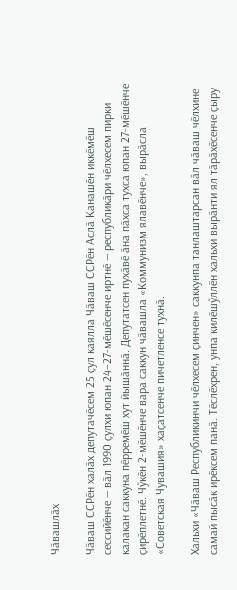Чӑвашлӑх

Чӑваш ССРӗн халӑх депутачӗсем 25 ҫул каялла Чӑваш ССРӗн Аслӑ Канашӗн иккӗмӗш сессийӗнче — вӑл 1990 ҫулхи юпан 24–27-мӗшӗсенче иртнӗ — республикӑри чӗлхесем пирки калакан саккуна пӗрремӗш хут йышӑннӑ. Депутатсен пухӑвӗ ӑна пӑхса тухса юпан 27-мӗшӗнче ҫирӗплетнӗ. Чӳкӗн 2-мӗшӗнче вара саккун чӑвашла «Коммунизм ялавӗнче», вырӑсла «Советская Чувашия» хаҫатсенче пичетленсе тухнӑ.

Хальхи «Чӑваш Республикинчи чӗлхесем ҫинчен» саккунпа танлаштарсан вӑл чӑваш чӗлхине самай пысӑк ирӗксем панӑ. Тӗслӗхрен, унпа килӗшӳллӗн хальхи вырӑнти ял тӑрӑхӗсенче ҫыру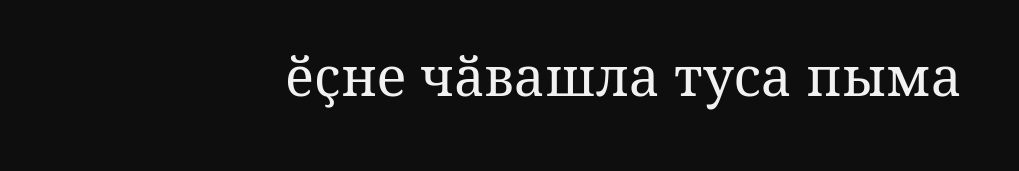ӗҫне чӑвашла туса пыма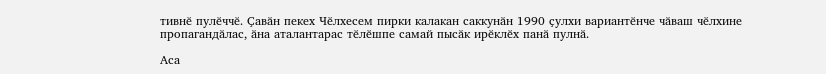тивнӗ пулӗччӗ. Ҫавӑн пекех Чӗлхесем пирки калакан саккунӑн 1990 ҫулхи вариантӗнче чӑваш чӗлхине пропагандӑлас, ӑна аталантарас тӗлӗшпе самай пысӑк ирӗклӗх панӑ пулнӑ.

Аса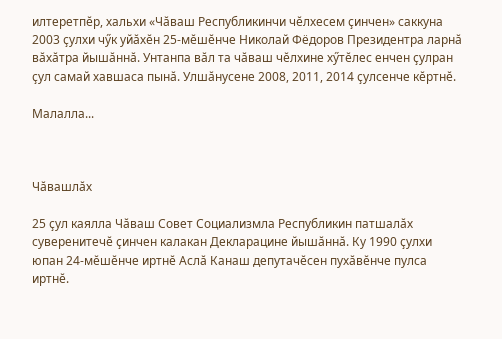илтеретпӗр, хальхи «Чӑваш Республикинчи чӗлхесем ҫинчен» саккуна 2003 ҫулхи чӳк уйӑхӗн 25-мӗшӗнче Николай Фёдоров Президентра ларнӑ вӑхӑтра йышӑннӑ. Унтанпа вӑл та чӑваш чӗлхине хӳтӗлес енчен ҫулран ҫул самай хавшаса пынӑ. Улшӑнусене 2008, 2011, 2014 ҫулсенче кӗртнӗ.

Малалла...



Чӑвашлӑх

25 ҫул каялла Чӑваш Совет Социализмла Республикин патшалӑх суверенитечӗ ҫинчен калакан Декларацине йышӑннӑ. Ку 1990 ҫулхи юпан 24-мӗшӗнче иртнӗ Аслӑ Канаш депутачӗсен пухӑвӗнче пулса иртнӗ.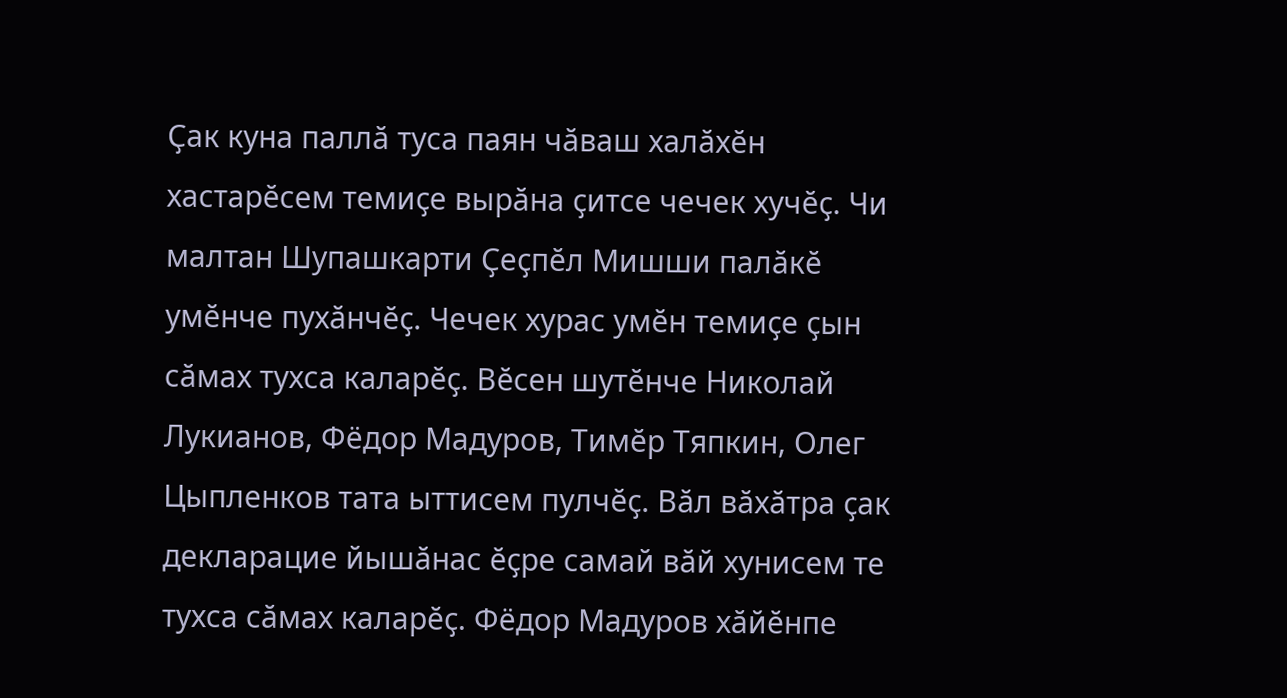Ҫак куна паллӑ туса паян чӑваш халӑхӗн хастарӗсем темиҫе вырӑна ҫитсе чечек хучӗҫ. Чи малтан Шупашкарти Ҫеҫпӗл Мишши палӑкӗ умӗнче пухӑнчӗҫ. Чечек хурас умӗн темиҫе ҫын сӑмах тухса каларӗҫ. Вӗсен шутӗнче Николай Лукианов, Фёдор Мадуров, Тимӗр Тяпкин, Олег Цыпленков тата ыттисем пулчӗҫ. Вӑл вӑхӑтра ҫак декларацие йышӑнас ӗҫре самай вӑй хунисем те тухса сӑмах каларӗҫ. Фёдор Мадуров хӑйӗнпе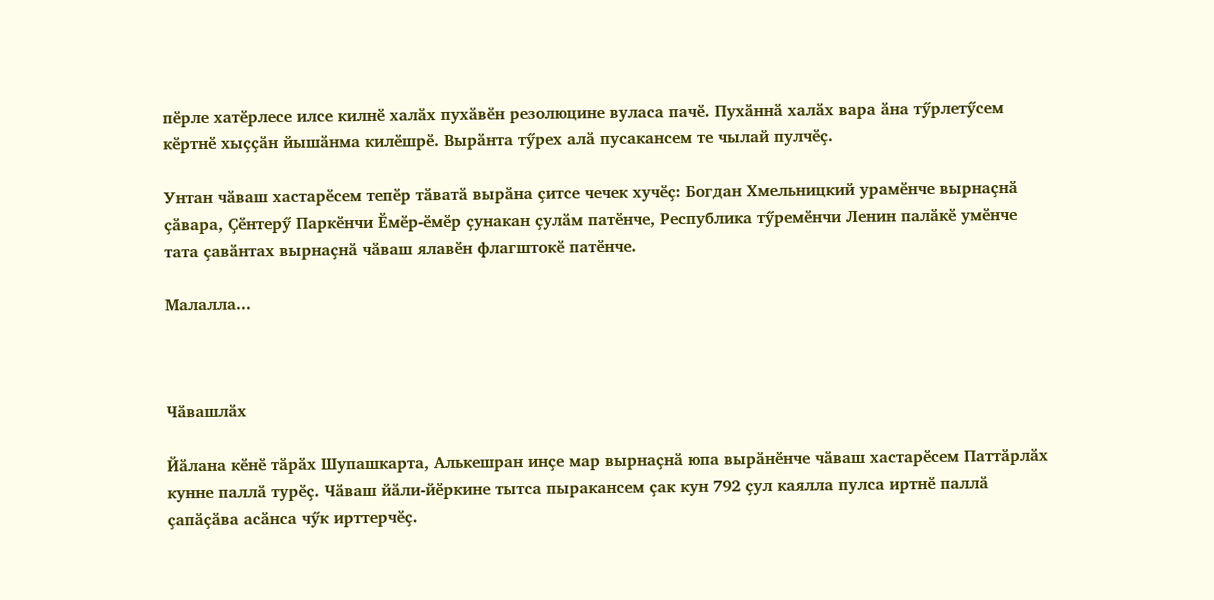пӗрле хатӗрлесе илсе килнӗ халӑх пухӑвӗн резолюцине вуласа пачӗ. Пухӑннӑ халӑх вара ӑна тӳрлетӳсем кӗртнӗ хыҫҫӑн йышӑнма килӗшрӗ. Вырӑнта тӳрех алӑ пусакансем те чылай пулчӗҫ.

Унтан чӑваш хастарӗсем тепӗр тӑватӑ вырӑна ҫитсе чечек хучӗҫ: Богдан Хмельницкий урамӗнче вырнаҫнӑ ҫӑвара, Ҫӗнтерӳ Паркӗнчи Ӗмӗр-ӗмӗр ҫунакан ҫулӑм патӗнче, Республика тӳремӗнчи Ленин палӑкӗ умӗнче тата ҫавӑнтах вырнаҫнӑ чӑваш ялавӗн флагштокӗ патӗнче.

Малалла...



Чӑвашлӑх

Йӑлана кӗнӗ тӑрӑх Шупашкарта, Алькешран инҫе мар вырнаҫнӑ юпа вырӑнӗнче чӑваш хастарӗсем Паттӑрлӑх кунне паллӑ турӗҫ. Чӑваш йӑли-йӗркине тытса пыракансем ҫак кун 792 ҫул каялла пулса иртнӗ паллӑ ҫапӑҫӑва асӑнса чӳк ирттерчӗҫ.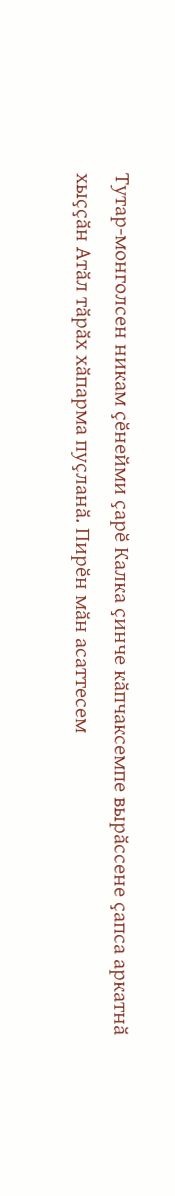Тутар-монголсен никам ҫӗнейми ҫарӗ Калка ҫинче кӑпчаксемпе вырӑссене ҫапса аркатнӑ хыҫҫӑн Атӑл тӑрӑх хӑпарма пуҫланӑ. Пирӗн мӑн асаттесем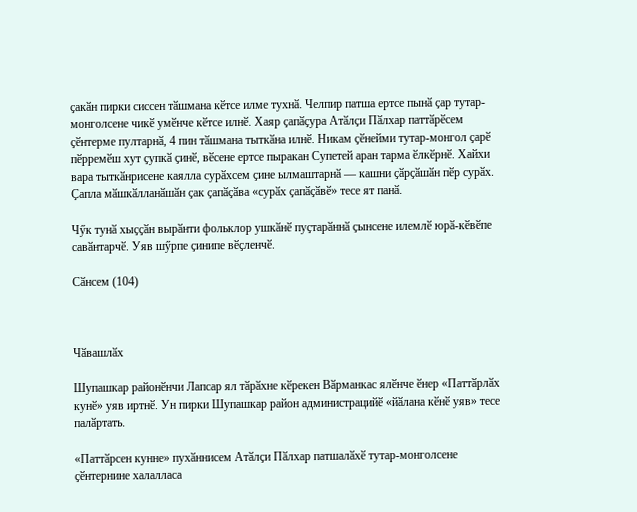ҫакӑн пирки сиссен тӑшмана кӗтсе илме тухнӑ. Челпир патша ертсе пынӑ ҫар тутар-монголсене чикӗ умӗнче кӗтсе илнӗ. Хаяр ҫапӑҫура Атӑлҫи Пӑлхар паттӑрӗсем ҫӗнтерме пултарнӑ, 4 пин тӑшмана тыткӑна илнӗ. Никам ҫӗнейми тутар-монгол ҫарӗ пӗрремӗш хут ҫупкӑ ҫинӗ, вӗсене ертсе пыракан Супетей аран тарма ӗлкӗрнӗ. Хайхи вара тыткӑнрисене каялла сурӑхсем ҫине ылмаштарнӑ — кашни ҫӑрҫӑшӑн пӗр сурӑх. Ҫапла мӑшкӑлланӑшӑн ҫак ҫапӑҫӑва «сурӑх ҫапӑҫӑвӗ» тесе ят панӑ.

Чӳк тунӑ хыҫҫӑн вырӑнти фольклор ушкӑнӗ пуҫтарӑннӑ ҫынсене илемлӗ юрӑ-кӗвӗпе савӑнтарчӗ. Уяв шӳрпе ҫинипе вӗҫленчӗ.

Сӑнсем (104)



Чӑвашлӑх

Шупашкар районӗнчи Лапсар ял тӑрӑхне кӗрекен Вӑрманкас ялӗнче ӗнер «Паттӑрлӑх кунӗ» уяв иртнӗ. Ун пирки Шупашкар район администрацийӗ «йӑлана кӗнӗ уяв» тесе палӑртать.

«Паттӑрсен кунне» пухӑннисем Атӑлҫи Пӑлхар патшалӑхӗ тутар-монголсене ҫӗнтернине халалласа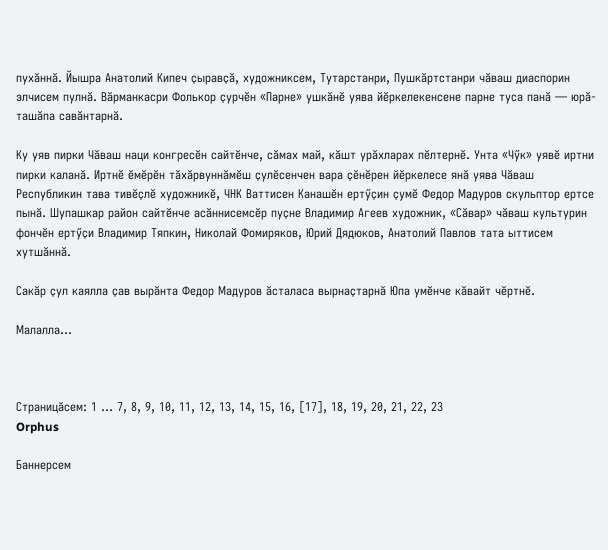пухӑннӑ. Йышра Анатолий Кипеч ҫыравҫӑ, художниксем, Тутарстанри, Пушкӑртстанри чӑваш диаспорин элчисем пулнӑ. Вӑрманкасри Фолькор ҫурчӗн «Парне» ушкӑнӗ уява йӗркелекенсене парне туса панӑ — юрӑ-ташӑпа савӑнтарнӑ.

Ку уяв пирки Чӑваш наци конгресӗн сайтӗнче, сӑмах май, кӑшт урӑхларах пӗлтернӗ. Унта «Чӳк» уявӗ иртни пирки каланӑ. Иртнӗ ӗмӗрӗн тӑхӑрвуннӑмӗш ҫулӗсенчен вара ҫӗнӗрен йӗркелесе янӑ уява Чӑваш Республикин тава тивӗҫлӗ художникӗ, ЧНК Ваттисен Канашӗн ертӳҫин ҫyмӗ Федор Мадуров скульптор ертсе пынӑ. Шупашкар район сайтӗнче асӑннисемсӗр пуҫне Владимир Агеев художник, «Сӑвар» чӑваш культурин фончӗн ертӳҫи Владимир Тяпкин, Николай Фомиряков, Юрий Дядюков, Анатолий Павлов тата ыттисем хутшӑннӑ.

Caкӑp ҫул каялла ҫaв вырӑнта Федор Мадуров ӑсталаса вырнаҫтарнӑ Юпа умӗнче кӑвайт чӗртнӗ.

Малалла...



Страницӑсем: 1 ... 7, 8, 9, 10, 11, 12, 13, 14, 15, 16, [17], 18, 19, 20, 21, 22, 23
Orphus

Баннерсем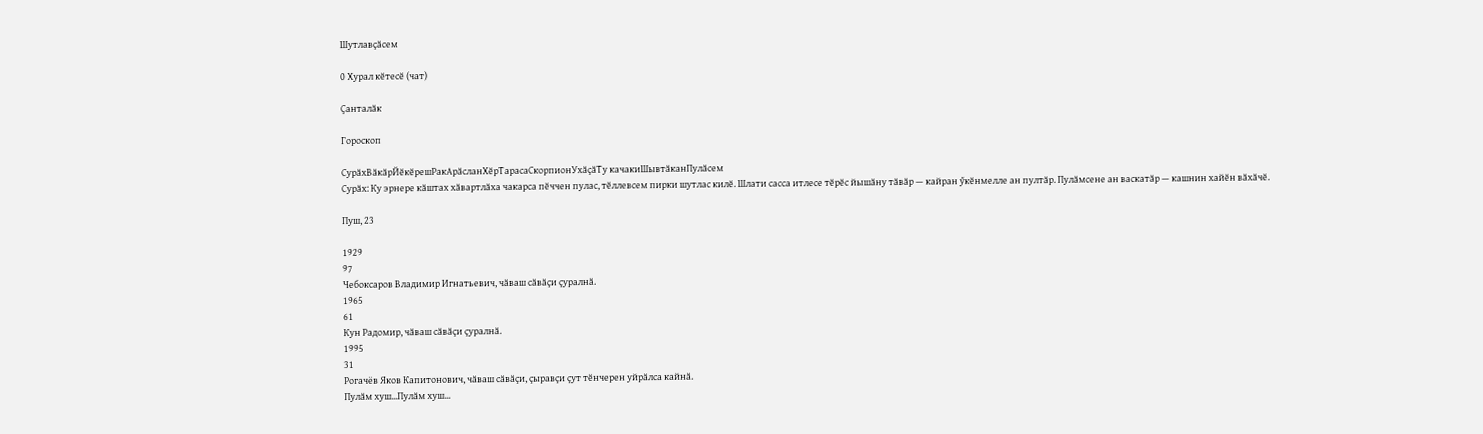Шутлавҫӑсем

0 Хурал кӗтесӗ (чат)

Ҫанталӑк

Гороскоп

СурӑхВӑкӑрЙӗкӗрешРакАрӑсланХӗрТарасаСкорпионУхӑҫӑТу качакиШывтӑканПулӑсем
Сурӑх: Ку эрнере кӑштах хӑвартлӑха чакарса пӗччен пулас, тӗллевсем пирки шутлас килӗ. Шлати сасса итлесе тӗрӗс йышӑну тӑвӑр — кайран ӳкӗнмелле ан пултӑр. Пулӑмсене ан васкатӑр — кашнин хайӗн вӑхӑчӗ.

Пуш, 23

1929
97
Чебоксаров Владимир Игнатьевич, чӑваш сӑвӑҫи ҫуралнӑ.
1965
61
Кун Радомир, чӑваш сӑвӑҫи ҫуралнӑ.
1995
31
Рогачёв Яков Капитонович, чӑваш сӑвӑҫи, ҫыравҫи ҫут тӗнчерен уйрӑлса кайнӑ.
Пулӑм хуш...Пулӑм хуш...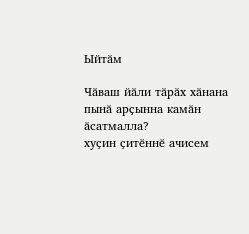Ыйтӑм

Чӑваш йӑли тӑрӑх хӑнана пынӑ арҫынна камӑн ӑсатмалла?
хуҫин ҫитӗннӗ ачисем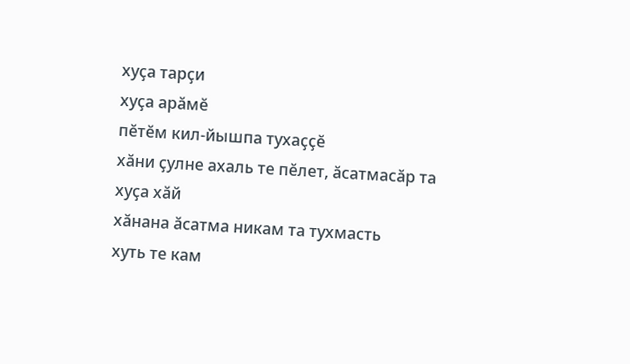хуҫа тарҫи
хуҫа арӑмӗ
пӗтӗм кил-йышпа тухаҫҫӗ
хӑни ҫулне ахаль те пӗлет, ӑсатмасӑр та
хуҫа хӑй
хӑнана ӑсатма никам та тухмасть
хуть те кам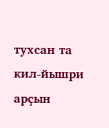тухсан та
кил-йышри арҫын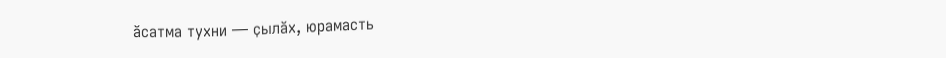ӑсатма тухни — ҫылӑх, юрамасть